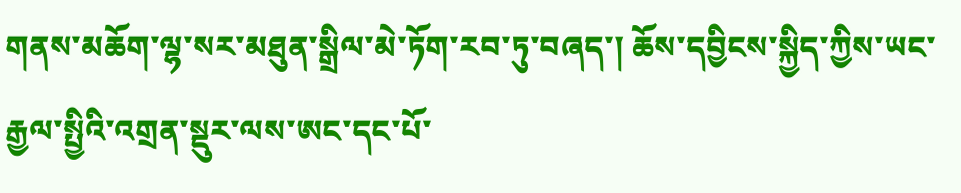གནས་མཆོག་ལྷ་སར་མཐུན་སྒྲིལ་མེ་ཏོག་རབ་ཏུ་བཞད་། ཆོས་དབྱིངས་སྐྱིད་ཀྱིས་ཡང་རྒྱལ་སྤྱིའི་འགྲན་སྡུར་ལས་ཨང་དང་པོ་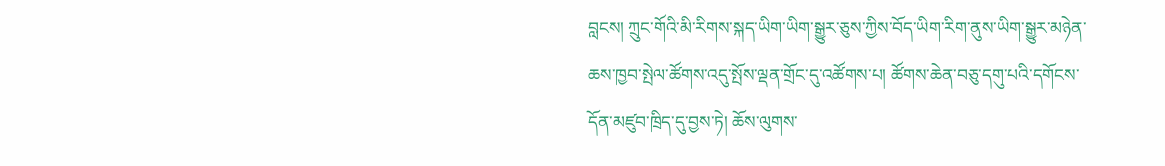བླངས། ཀྲུང་གོའི་མི་རིགས་སྐད་ཡིག་ཡིག་སྒྱུར་ཅུས་ཀྱིས་བོད་ཡིག་རིག་ནུས་ཡིག་སྒྱུར་མཉེན་ཆས་ཁྱབ་སྤེལ་ཚོགས་འདུ་སྤོས་ལྡན་གྲོང་དུ་འཚོགས་པ། ཚོགས་ཆེན་བཅུ་དགུ་པའི་དགོངས་དོན་མཛུབ་ཁྲིད་དུ་བྱས་ཏེ། ཆོས་ལུགས་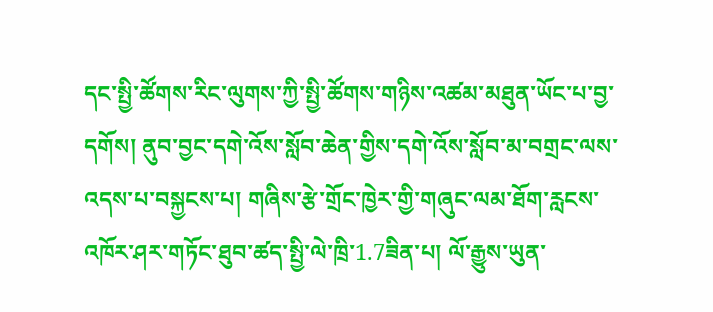དང་སྤྱི་ཚོགས་རིང་ལུགས་ཀྱི་སྤྱི་ཚོགས་གཉིས་འཚམ་མཐུན་ཡོང་པ་བྱ་དགོས། ནུབ་བྱང་དགེ་འོས་སློབ་ཆེན་གྱིས་དགེ་འོས་སློབ་མ་བགྲང་ལས་འདས་པ་བསྐྱངས་པ། གཞིས་རྩེ་གྲོང་ཁྱེར་གྱི་གཞུང་ལམ་ཐོག་རླངས་འཁོར་ཤར་གཏོང་ཐུབ་ཚད་སྤྱི་ལེ་ཁྲི་1.7ཟིན་པ། ལོ་རྒྱུས་ཡུན་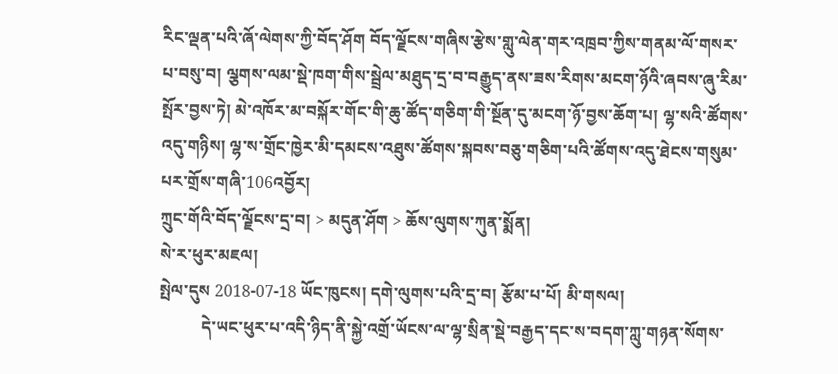རིང་ལྡན་པའི་ཞོ་ལེགས་ཀྱི་བོད་ཤོག བོད་ལྗོངས་གཞིས་རྩེས་གླུ་ལེན་གར་འཁྲབ་ཀྱིས་གནམ་ལོ་གསར་པ་བསུ་བ། ལྕགས་ལམ་སྡེ་ཁག་གིས་སྦྲེལ་མཐུད་དྲ་བ་བརྒྱུད་ནས་ཟས་རིགས་མངག་ཉོའི་ཞབས་ཞུ་རིམ་སྤོར་བྱས་ཏེ། མེ་འཁོར་མ་བསྐོར་གོང་གི་ཆུ་ཚོད་གཅིག་གི་སྔོན་དུ་མངག་ཉོ་བྱས་ཆོག་པ། ལྷ་སའི་ཚོགས་འདུ་གཉིས། ལྷ་ས་གྲོང་ཁྱེར་མི་དམངས་འཐུས་ཚོགས་སྐབས་བཅུ་གཅིག་པའི་ཚོགས་འདུ་ཐེངས་གསུམ་པར་གྲོས་གཞི་106འབྱོར།
ཀྲུང་གོའི་བོད་ལྗོངས་དྲ་བ། > མདུན་ཤོག > ཆོས་ལུགས་ཀུན་སྨོན།
སེ་ར་ཕུར་མཇལ།
སྤེལ་དུས 2018-07-18 ཡོང་ཁུངས། དགེ་ལུགས་པའི་དྲ་བ། རྩོམ་པ་པོ། མི་གསལ།
          དེ་ཡང་ཕུར་པ་འདི་ཉིད་ནི་སྐྱེ་འགྲོ་ཡོངས་ལ་ལྷ་སྲིན་སྡེ་བརྒྱད་དང་ས་བདག་ཀླུ་གཉན་སོགས་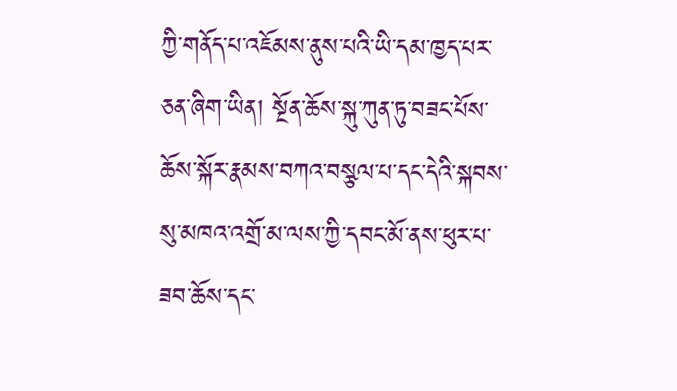ཀྱི་གནོད་པ་འཇོམས་ནུས་པའི་ཡི་དམ་ཁྱད་པར་ཅན་ཞིག་ཡིན། སྔོན་ཆོས་སྐུ་ཀུན་ཏུ་བཟང་པོས་ཆོས་སྐོར་རྣམས་བཀའ་བསྩལ་པ་དང་དེའི་སྐབས་སུ་མཁའ་འགྲོ་མ་ལས་ཀྱི་དབང་མོ་ནས་ཕུར་པ་ཟབ་ཆོས་དང་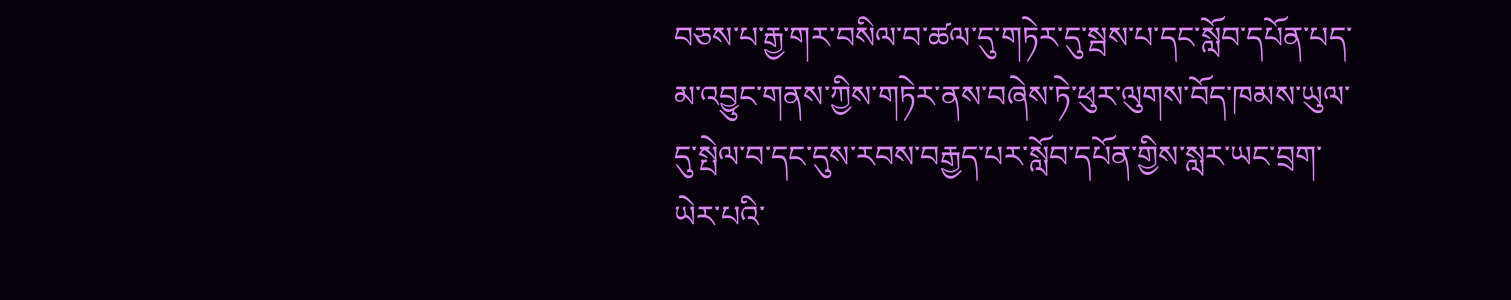བཅས་པ་རྒྱ་གར་བསིལ་བ་ཚལ་དུ་གཏེར་དུ་སྦས་པ་དང་སློབ་དཔོན་པད་མ་འབྱུང་གནས་ཀྱིས་གཏེར་ནས་བཞེས་ཏེ་ཕུར་ལུགས་བོད་ཁམས་ཡུལ་དུ་སྤེལ་བ་དང་དུས་རབས་བརྒྱད་པར་སློབ་དཔོན་གྱིས་སླར་ཡང་བྲག་ཡེར་པའི་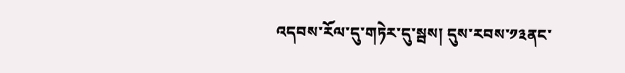འདབས་རོལ་དུ་གཏེར་དུ་སྦས། དུས་རབས་༡༣ནང་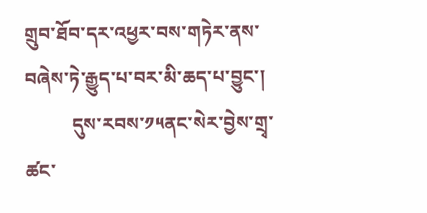གྲུབ་ཐོབ་དར་འཕྱར་བས་གཏེར་ནས་བཞེས་ཏེ་རྒྱུད་པ་བར་མི་ཆད་པ་བྱུང་།
          དུས་རབས་༡༥ནང་སེར་བྱེས་གྲྭ་ཚང་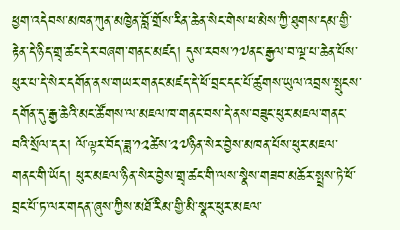ཕྱག་འདེབས་མཁན་ཀུན་མཁྱེན་བློ་གྲོས་རིན་ཆེན་སེང་གེས་ཕ་མེས་ཀྱི་ཐུགས་དམ་གྱི་རྟེན་དེ་ཉིད་གྲྭ་ཚང་དེར་བཞག་གནང་མཛད། དུས་རབས་༡༧ནང་རྒྱལ་བ་ལྔ་པ་ཆེན་པོས་ཕུར་པ་དེ་སེར་དགོན་ནས་གཡར་གནང་མཛད་དེ་ཕོ་བྲང་དང་པོ་ཚུགས་ཡུལ་འབྲས་སྤུངས་དགོན་དུ་རྒྱ་ཆེའི་མང་ཚོགས་ལ་མཇལ་ཁ་གནང་བས་དེ་ནས་བཟུང་ཕུར་མཇལ་གནང་བའི་སྲོལ་དར། ལོ་ལྟར་བོད་ཟླ་༡༢ཚེས་༢༧ཉིན་སེར་བྱེས་མཁན་པོས་ཕུར་མཇལ་གནང་གི་ཡོད། ཕུར་མཇལ་ཉིན་སེར་བྱེས་གྲྭ་ཚང་གི་ལས་སྣེས་གཟབ་མཆོར་སྤྲས་ཏེ་ཕོ་བྲང་པོ་ཏ་ལར་གདན་ཞུས་ཀྱིས་མཐོ་རིམ་གྱི་མི་སྣར་ཕུར་མཇལ་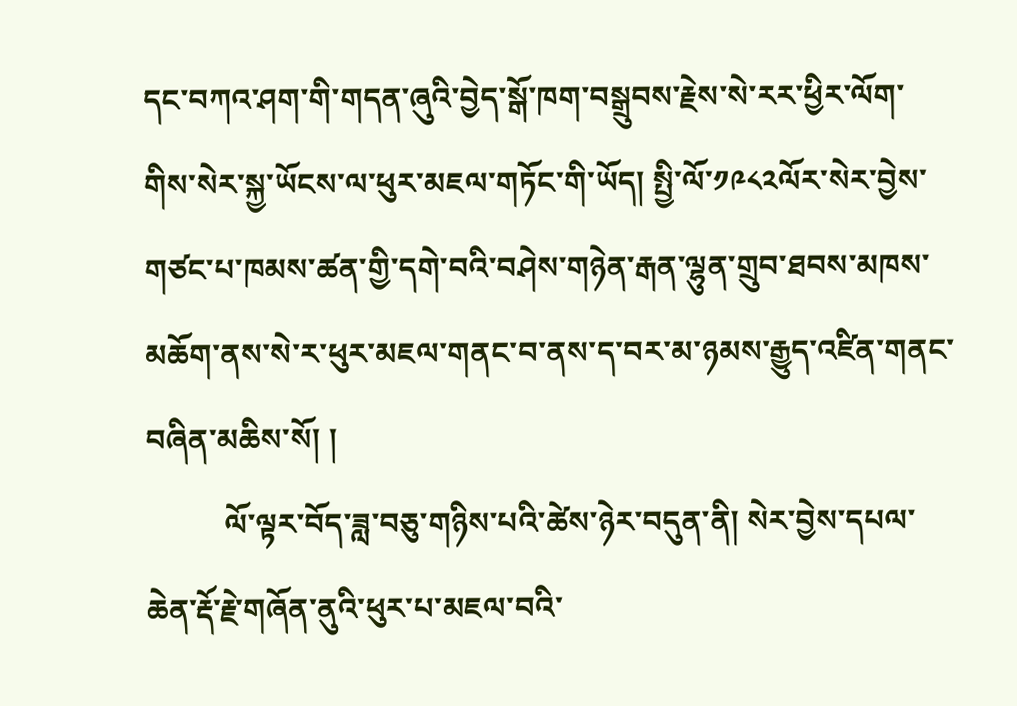དང་བཀའ་ཤག་གི་གདན་ཞུའི་བྱེད་སྒོ་ཁག་བསྒྲུབས་རྗེས་སེ་རར་ཕྱིར་ལོག་གིས་སེར་སྐྱ་ཡོངས་ལ་ཕུར་མཇལ་གཏོང་གི་ཡོད། སྤྱི་ལོ་༡༩༨༢ལོར་སེར་བྱེས་གཙང་པ་ཁམས་ཚན་གྱི་དགེ་བའི་བཤེས་གཉེན་རྒན་ལྷུན་གྲུབ་ཐབས་མཁས་མཆོག་ནས་སེ་ར་ཕུར་མཇལ་གནང་བ་ནས་ད་བར་མ་ཉམས་རྒྱུད་འཛིན་གནང་བཞིན་མཆིས་སོ། །
          ལོ་ལྟར་བོད་ཟླ་བཅུ་གཉིས་པའི་ཚེས་ཉེར་བདུན་ནི། སེར་བྱེས་དཔལ་ཆེན་རྡོ་རྗེ་གཞོན་ནུའི་ཕུར་པ་མཇལ་བའི་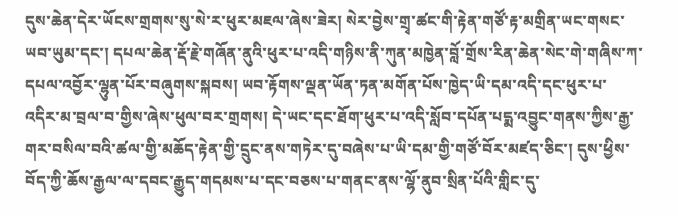དུས་ཆེན་དེར་ཡོངས་གྲགས་སུ་སེ་ར་ཕུར་མཇལ་ཞེས་ཟེར། སེར་བྱེས་གྲྭ་ཚང་གི་རྟེན་གཙོ་རྟ་མགྲིན་ཡང་གསང་ཡབ་ཡུམ་དང་། དཔལ་ཆེན་རྡོ་རྗེ་གཞོན་ནུའི་ཕུར་པ་འདི་གཉིས་ནི་ཀུན་མཁྱེན་བློ་གྲོས་རིན་ཆེན་སེང་གེ་གཞིས་ཀ་དཔལ་འབྱོར་ལྷུན་པོར་བཞུགས་སྐབས། ཡབ་རྟོགས་ལྡན་ཡོན་ཏན་མགོན་པོས་ཁྱེད་ཡི་དམ་འདི་དང་ཕུར་པ་འདིར་མ་བྲལ་བ་གྱིས་ཞེས་ཕུལ་བར་གྲགས། དེ་ཡང་དང་ཐོག་ཕུར་པ་འདི་སློབ་དཔོན་པདྨ་འབྱུང་གནས་ཀྱིས་རྒྱ་གར་བསིལ་བའི་ཚལ་གྱི་མཆོད་རྟེན་གྱི་དྲུང་ནས་གཏེར་དུ་བཞེས་པ་ཡི་དམ་གྱི་གཙོ་བོར་མཛད་ཅིང་། དུས་ཕྱིས་བོད་ཀྱི་ཆོས་རྒྱལ་ལ་དབང་རྒྱུད་གདམས་པ་དང་བཅས་པ་གནང་ནས་ལྷོ་ནུབ་སྲིན་པོའི་གླིང་དུ་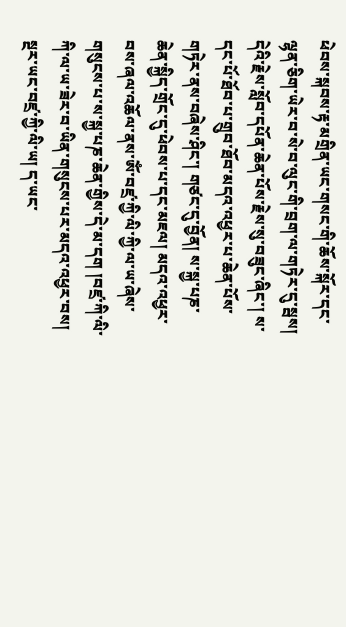ཕེབས་སྐབས་རྟ་མགྲིན་ཡང་གསང་གི་ཆོས་སྐོར་དང་ལྷན་ཅིག་ཡེར་བ་སེ་བ་ལུང་གི་བྲག་ལ་གཏེར་དུ་སྦས། དེའི་རྗེས་སློབ་དཔོན་ཆེན་པོས་རྗེས་སུ་བཟུང་ཞིང་། ས་དང་པོ་ཐོབ་པ་གྲུབ་ཐོབ་མདའ་འཕྱར་པ་ཆེན་པོས་གཏེར་ནས་བཞེས་ཤིང་། གཙང་དུ་བྱོན། ས་སྐྱ་པཎ་ཆེན་སྐྱིད་གྲོང་དུ་ཕེབས་པ་དང་མཇལ། མདའ་འཕྱར་བས་ཞལ་འཆོལ་ནས་ཨོཾ་བཛྲ་ཀྱི་ལི་ཀྱི་ལ་ཡ་ཞེས་གསུངས་པ་ས་སྐྱ་པཎ་ཆེན་གྱིས་དེ་མ་དག །བཛྲ་ཀི་ལི་ཀི་ལ་ཡ་ཟེར་བ་ཡིན་གསུངས་པར་མདའ་འཕྱར་བས། སྔར་ཡང་བཛྲ་ཀྱི་ལི་ཡ། ད་ཡང་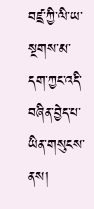བཛྲ་ཀྱི་ལི་ཡ་སྔགས་མ་དག་ཀྱང་འདི་བཞིན་བྱེད་པ་ཡིན་གསུངས་ནས།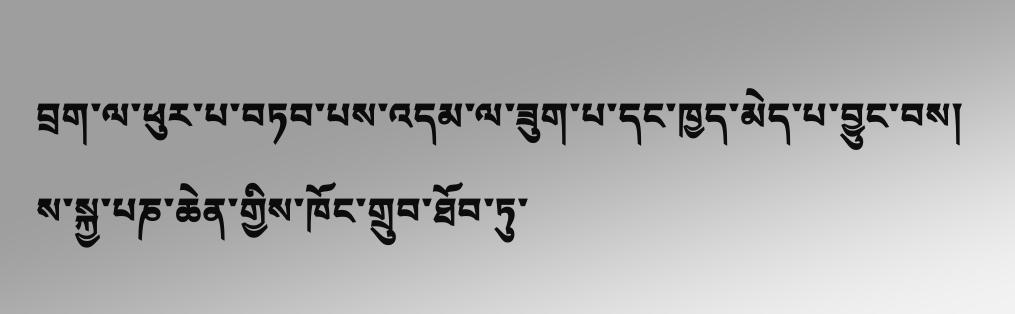བྲག་ལ་ཕུར་པ་བཏབ་པས་འདམ་ལ་ཟུག་པ་དང་ཁྱད་མེད་པ་བྱུང་བས། ས་སྐྱ་པཎ་ཆེན་གྱིས་ཁོང་གྲུབ་ཐོབ་ཏུ་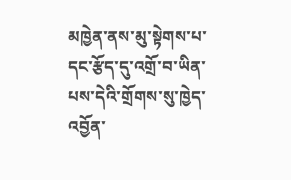མཁྱེན་ནས་མུ་སྟེགས་པ་དང་རྩོད་དུ་འགྲོ་བ་ཡིན་པས་དེའི་གྲོགས་སུ་ཁྱེད་འབྱོན་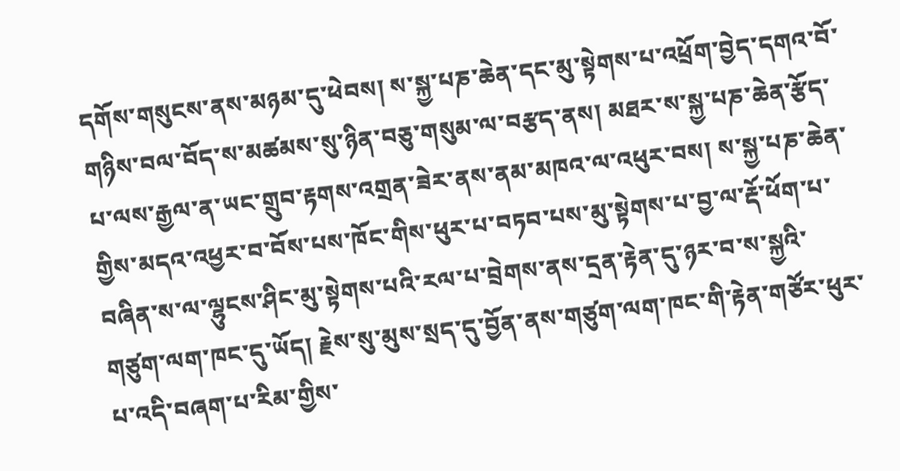དགོས་གསུངས་ནས་མཉམ་དུ་ཕེབས། ས་སྐྱ་པཎ་ཆེན་དང་མུ་སྟེགས་པ་འཕྲོག་བྱེད་དགའ་བོ་གཉིས་བལ་བོད་ས་མཚམས་སུ་ཉིན་བཅུ་གསུམ་ལ་བརྩད་ནས། མཐར་ས་སྐྱ་པཎ་ཆེན་རྩོད་པ་ལས་རྒྱལ་ན་ཡང་གྲུབ་རྟགས་འགྲན་ཟེར་ནས་ནམ་མཁའ་ལ་འཕུར་བས། ས་སྐྱ་པཎ་ཆེན་གྱིས་མདའ་འཕྱར་བ་བོས་པས་ཁོང་གིས་ཕུར་པ་བཏབ་པས་མུ་སྟེགས་པ་བྱ་ལ་རྡོ་ཕོག་པ་བཞིན་ས་ལ་ལྷུངས་ཤིང་མུ་སྟེགས་པའི་རལ་པ་བྲེགས་ནས་དྲན་རྟེན་དུ་ཉར་བ་ས་སྐྱའི་གཙུག་ལག་ཁང་དུ་ཡོད། རྗེས་སུ་མུས་སྲད་དུ་བྱོན་ནས་གཙུག་ལག་ཁང་གི་རྟེན་གཙོར་ཕུར་པ་འདི་བཞག་པ་རིམ་གྱིས་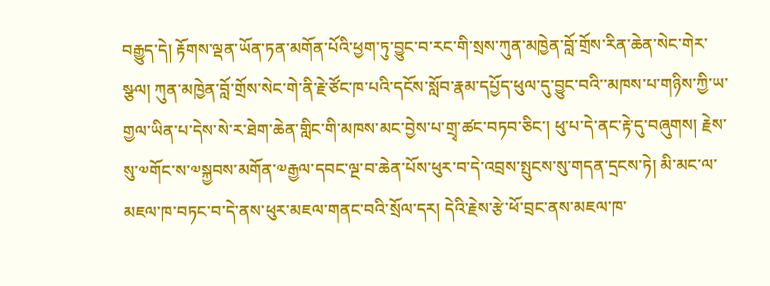བརྒྱུད་དེ། རྟོགས་ལྡན་ཡོན་ཏན་མགོན་པོའི་ཕྱག་ཏུ་བྱུང་བ་རང་གི་སྲས་ཀུན་མཁྱེན་བློ་གྲོས་རིན་ཆེན་སེང་གེར་སྩལ། ཀུན་མཁྱེན་བློ་གྲོས་སེང་གེ་ནི་རྗེ་ཙོང་ཁ་པའི་དངོས་སློབ་རྣམ་དཔྱོད་ཕུལ་དུ་བྱུང་བའི་་མཁས་པ་གཉིས་ཀྱི་ཡ་གྱལ་ཡིན་པ་དེས་སེ་ར་ཐེག་ཆེན་གླིང་གི་མཁས་མང་བྱེས་པ་གྲྭ་ཚང་བཏབ་ཅིང་། ཕུ་པ་དེ་ནང་རྟེ་དུ་བཞུགས། རྗེས་སུ་༧གོང་ས་༧སྐྱབས་མགོན་༧རྒྱལ་དབང་ལྔ་བ་ཆེན་པོས་ཕུར་བ་དེ་འབྲས་སྤུངས་སུ་གདན་དྲངས་ཏེ། མི་མང་ལ་མཇལ་ཁ་བཏང་བ་དེ་ནས་ཕུར་མཇལ་གནང་བའི་སྲོལ་དར། དེའི་རྗེས་རྩེ་ཕོ་བྲང་ནས་མཇལ་ཁ་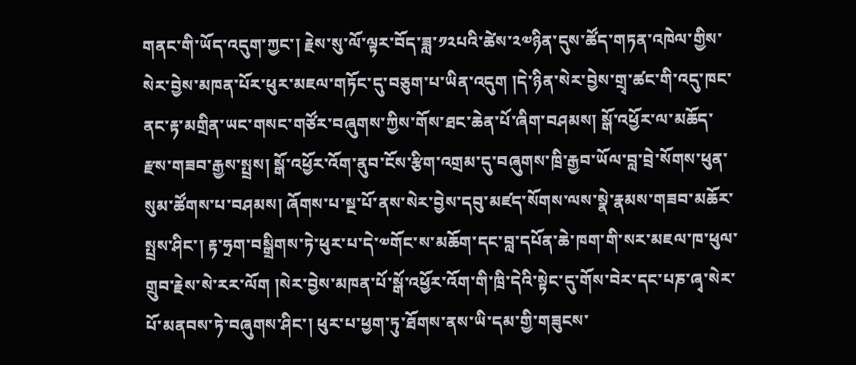གནང་གི་ཡོད་འདུག་ཀྱང་། རྗེས་སུ་ལོ་ལྟར་བོད་ཟླ་༡༢པའི་ཚེས་༢༧ཉིན་དུས་ཚོད་གཏན་འཁེལ་གྱིས་སེར་བྱེས་མཁན་པོར་ཕུར་མཇལ་གཏོང་དུ་བཅུག་པ་ཡིན་འདུག །དེ་ཉིན་སེར་བྱེས་གྲྭ་ཚང་གི་འདུ་ཁང་ནང་རྟ་མགྲིན་ཡང་གསང་གཙོར་བཞུགས་ཀྱིས་གོས་ཐང་ཆེན་པོ་ཞིག་བཤམས། སྒོ་འཕྱོར་ལ་མཆོད་རྫས་གཟབ་རྒྱས་སྤྲས། སྒོ་འཕྱོར་འོག་ནུབ་ངོས་རྩིག་འགྲམ་དུ་བཞུགས་ཁྲི་རྒྱབ་ཡོལ་བླ་བྲེ་སོགས་ཕུན་སུམ་ཚོགས་པ་བཤམས། ཞོགས་པ་སྔ་པོ་ནས་སེར་བྱེས་དབུ་མཛད་སོགས་ལས་སྣེ་རྣམས་གཟབ་མཆོར་སྤྲས་ཤིང་། རྟ་ཧྲག་བསྒྲིགས་ཏེ་ཕུར་པ་དེ་༧གོང་ས་མཆོག་དང་བླ་དཔོན་ཆེ་ཁག་གི་སར་མཇལ་ཁ་ཕུལ་གྲུབ་རྗེས་སེ་རར་ལོག །སེར་བྱེས་མཁན་པོ་སྒོ་འཕྱོར་འོག་གི་ཁྲི་དེའི་སྟེང་དུ་གོས་བེར་དང་པཎ་ཞྭ་སེར་པོ་མནབས་ཏེ་བཞུགས་ཤིང་། ཕུར་པ་ཕྱག་ཏུ་ཐོགས་ནས་ཡི་དམ་གྱི་གཟུངས་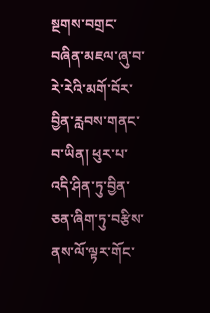སྔགས་བགྲང་བཞིན་མཇལ་ཞུ་བ་རེ་རེའི་མགོ་བོར་བྱིན་རླབས་གནང་བ་ཡིན། ཕུར་པ་འདི་ཤིན་ཏུ་བྱིན་ཅན་ཞིག་ཏུ་བརྩིས་ནས་ལོ་ལྟར་གོང་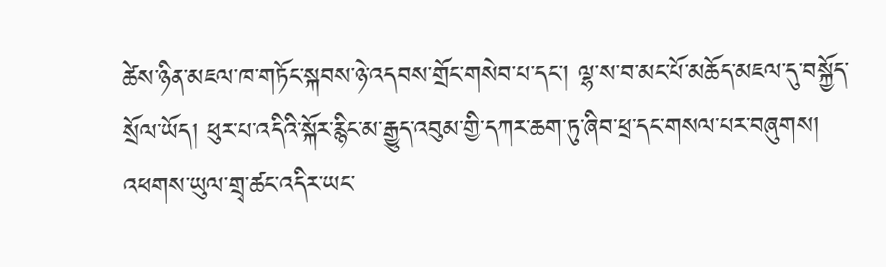ཚེས་ཉིན་མཇལ་ཁ་གཏོང་སྐབས་ཉེ་འདབས་གྲོང་གསེབ་པ་དང་། ལྷ་ས་བ་མང་པོ་མཆོད་མཇལ་དུ་བསྐྱོད་སྲོལ་ཡོད། ཕུར་པ་འདིའི་སྐོར་རྙིང་མ་རྒྱུད་འབུམ་གྱི་དཀར་ཆག་ཏུ་ཞིབ་ཕྲ་དང་གསལ་པར་བཞུགས། འཕགས་ཡུལ་གྲྭ་ཚང་འདིར་ཡང་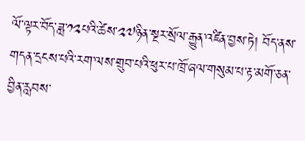ལོ་ལྟར་བོད་ཟླ་༡༢པའི་ཚེས་༢༧ཉིན་སྔར་སྲོལ་རྒྱུན་འཛིན་བྱས་ཏེ། བོད་ནས་གདན་དྲངས་པའི་རག་ལས་གྲུབ་པའི་ཕུར་པ་ཁྲོ་ཞལ་གསུམ་པ་རྟ་མགོ་ཅན་བྱིན་རླབས་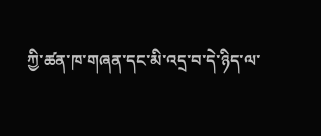ཀྱི་ཚན་ཁ་གཞན་དང་མི་འདྲ་བ་དེ་ཉིད་ལ་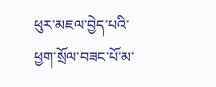ཕུར་མཇལ་བྱེད་པའི་ཕྱག་སྲོལ་བཟང་པོ་མ་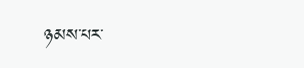ཉམས་པར་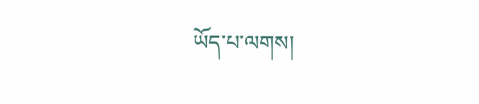ཡོད་པ་ལགས།